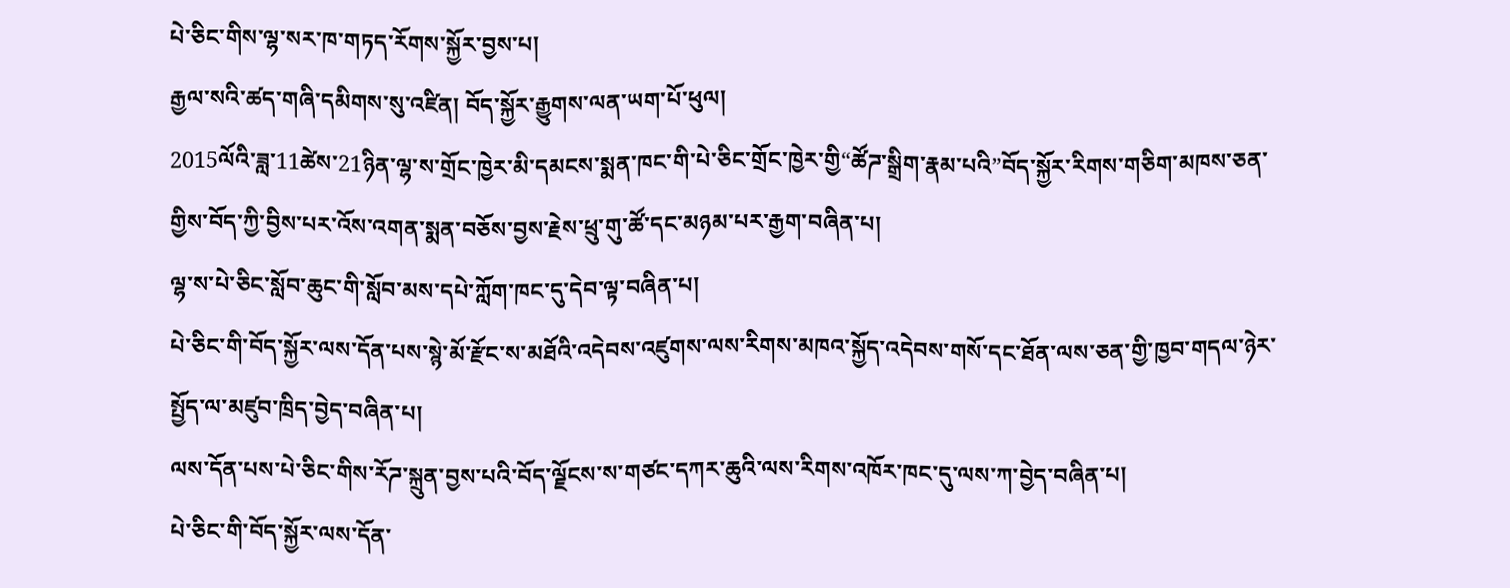པེ་ཅིང་གིས་ལྷ་སར་ཁ་གཏད་རོགས་སྐྱོར་བྱས་པ།
རྒྱལ་སའི་ཚད་གཞི་དམིགས་སུ་འཛིན། བོད་སྐྱོར་རྒྱུགས་ལན་ཡག་པོ་ཕུལ།
2015ལོའི་ཟླ་11ཚེས་21ཉིན་ལྷ་ས་གྲོང་ཁྱེར་མི་དམངས་སྨན་ཁང་གི་པེ་ཅིང་གྲོང་ཁྱེར་གྱི“ཚོཌ་སྒྲིག་རྣམ་པའི”བོད་སྐྱོར་རིགས་གཅིག་མཁས་ཅན་གྱིས་བོད་ཀྱི་བྱིས་པར་འོས་འགན་སྨན་བཅོས་བྱས་རྗེས་ཕྲུ་གུ་ཚོ་དང་མཉམ་པར་རྒྱག་བཞིན་པ།
ལྷ་ས་པེ་ཅིང་སློབ་ཆུང་གི་སློབ་མས་དཔེ་ཀློག་ཁང་དུ་དེབ་ལྟ་བཞིན་པ།
པེ་ཅིང་གི་བོད་སྐྱོར་ལས་དོན་པས་སྙེ་མོ་རྫོང་ས་མཐོའི་འདེབས་འཛུགས་ལས་རིགས་མཁའ་སྐྱོད་འདེབས་གསོ་དང་ཐོན་ལས་ཅན་གྱི་ཁྱབ་གདལ་ཉེར་སྤྱོད་ལ་མཛུབ་ཁྲིད་བྱེད་བཞིན་པ།
ལས་དོན་པས་པེ་ཅིང་གིས་རོཌ་སྐྲུན་བྱས་པའི་བོད་ལྗོངས་ས་གཙང་དཀར་ཆུའི་ལས་རིགས་འཁོར་ཁང་དུ་ལས་ཀ་བྱེད་བཞིན་པ།
པེ་ཅིང་གི་བོད་སྐྱོར་ལས་དོན་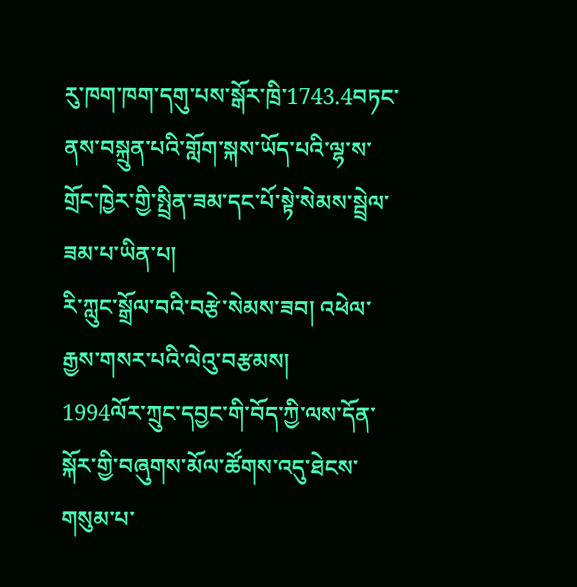རུ་ཁག་ཁག་དགུ་པས་སྒོར་ཁྲི་1743.4བཏང་ནས་བསྐྲུན་པའི་གློག་སྐས་ཡོད་པའི་ལྷ་ས་གྲོང་ཁྱེར་གྱི་སྤྲིན་ཟམ་དང་པོ་སྟེ་སེམས་སྦྲེལ་ཟམ་པ་ཡིན་པ།
རི་ཀླུང་སྒྲོལ་བའི་བརྩེ་སེམས་ཟབ། འཕེལ་རྒྱས་གསར་པའི་ལེའུ་བརྩམས།
1994ལོར་ཀྲུང་དབྱང་གི་བོད་ཀྱི་ལས་དོན་སྐོར་གྱི་བཞུགས་མོལ་ཚོགས་འདུ་ཐེངས་གསུམ་པ་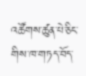འཚོགས་ཚུན་པེ་ཅིང་གིས་ཁ་གཏད་བོད་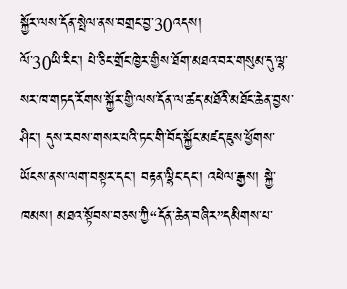སྐྱོར་ལས་དོན་སྤེལ་ནས་བགྲང་བྱ་30འདས།
ལོ་30ཡི་རིང་། པེ་ཅིང་གྲོང་ཁྱེར་གྱིས་ཐོག་མཐའ་བར་གསུམ་དུ་ལྷ་སར་ཁ་གཏད་རོགས་སྐྱོར་གྱི་ལས་དོན་ལ་ཚད་མཐོའི་མཐོང་ཆེན་བྱས་ཤིང་། དུས་རབས་གསར་པའི་ཏང་གི་བོད་སྐྱོང་མཛད་ཇུས་ཕྱོགས་ཡོངས་ནས་ལག་བསྟར་དང་། བརྟན་ལྷིང་དང་། འཕེལ་རྒྱས། སྐྱེ་ཁམས། མཐའ་སྟོབས་བཅས་ཀྱི“དོན་ཆེན་བཞིར”དམིགས་པ་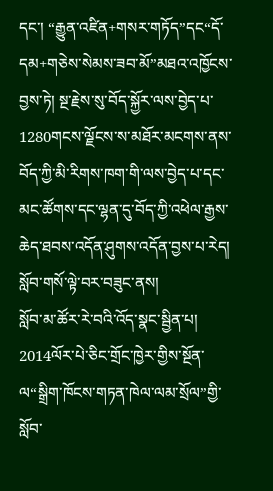དང་། “རྒྱུན་འཛིན+གསར་གཏོད”དང“དོ་དམ+གཅེས་སེམས་ཟབ་མོ”མཐའ་འཁྱོངས་བྱས་ཏེ། སྔ་རྗེས་སུ་བོད་སྐྱོར་ལས་བྱེད་པ་1280གངས་ལྗོངས་ས་མཐོར་མངགས་ནས་བོད་ཀྱི་མི་རིགས་ཁག་གི་ལས་བྱེད་པ་དང་མང་ཚོགས་དང་ལྷན་དུ་བོད་ཀྱི་འཕེལ་རྒྱས་ཆེད་ཐབས་འདོན་ཤུགས་འདོན་བྱས་པ་རེད།
སློབ་གསོ་ལྟེ་བར་བཟུང་ནས།
སློབ་མ་ཚོར་རེ་བའི་འོད་སྣང་སྦྱིན་པ།
2014ལོར་པེ་ཅིང་གྲོང་ཁྱེར་གྱིས་སྔོན་ལ“སྒྲིག་ཁོངས་གཏན་ཁེལ་ལམ་སྲོལ”གྱི་སློབ་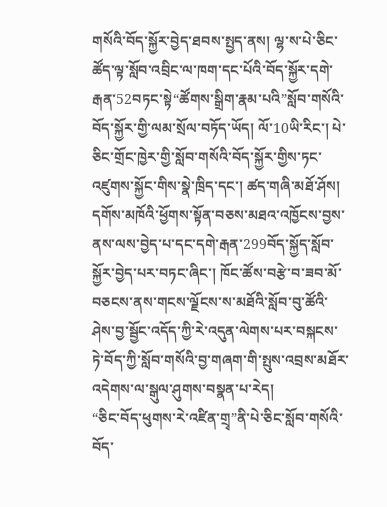གསོའི་བོད་སྐྱོར་བྱེད་ཐབས་སྤྱད་ནས། ལྷ་ས་པེ་ཅིང་ཚོད་ལྟ་སློབ་འབྲིང་ལ་ཁག་དང་པོའི་བོད་སྐྱོར་དགེ་རྒན་52བཏང་སྟེ“ཚོགས་སྒྲིག་རྣམ་པའི”སློབ་གསོའི་བོད་སྐྱོར་གྱི་ལམ་སྲོལ་བཏོད་ཡོད། ལོ་10ཡི་རིང་། པེ་ཅིང་གྲོང་ཁྱེར་གྱི་སློབ་གསོའི་བོད་སྐྱོར་གྱིས་ཏང་འཛུགས་སྐྱོང་གིས་སྣེ་ཁྲིད་དང་། ཚད་གཞི་མཐོ་ཤོས། དགོས་མཁོའི་ཕྱོགས་སྟོན་བཅས་མཐའ་འཁྱོངས་བྱས་ནས་ལས་བྱེད་པ་དང་དགེ་རྒན་299བོད་སྐྱོད་སློབ་སྐྱོར་བྱེད་པར་བཏང་ཞིང་། ཁོང་ཚོས་བརྩེ་བ་ཟབ་མོ་བཅངས་ནས་གངས་ལྗོངས་ས་མཐོའི་སློབ་བུ་ཚོའི་ཤེས་བྱ་སྦྱོང་འདོད་ཀྱི་རེ་འདུན་ལེགས་པར་བསྐངས་ཏེ་བོད་ཀྱི་སློབ་གསོའི་བྱ་གཞག་གི་སྤུས་འབྲས་མཐོར་འདེགས་ལ་སྒུལ་ཤུགས་བསྣན་པ་རེད།
“ཅིང་བོད་ཕུགས་རེ་འཛིན་གྲྭ”ནི་པེ་ཅིང་སློབ་གསོའི་བོད་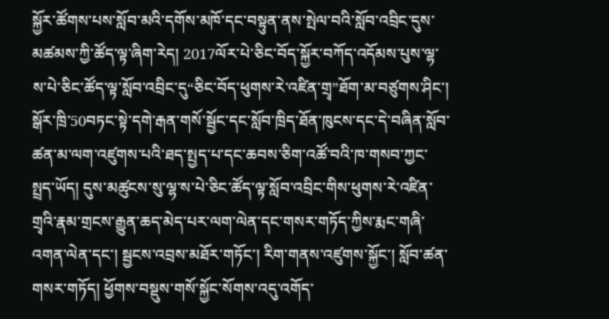སྐྱོར་ཚོགས་པས་སློབ་མའི་དགོས་མཁོ་དང་བསྟུན་ནས་སྤེལ་བའི་སློབ་འབྲིང་དུས་མཚམས་ཀྱི་ཚོད་ལྟ་ཞིག་རེད། 2017ལོར་པེ་ཅིང་བོད་སྐྱོར་བཀོད་འདོམས་པུས་ལྷ་ས་པེ་ཅིང་ཚོད་ལྟ་སློབ་འབྲིང་དུ“ཅིང་བོད་ཕུགས་རེ་འཛིན་གྲྭ”ཐོག་མ་བཙུགས་ཤིང་། སྒོར་ཁྲི་50བཏང་སྟེ་དགེ་རྒན་གསོ་སྦྱོང་དང་སློབ་ཁྲིད་ཐོན་ཁུངས་དང་དེ་བཞིན་སློབ་ཚན་མ་ལག་འཛུགས་པའི་ཐད་སྤྱད་པ་དང་ཆབས་ཅིག་འཚོ་བའི་ཁ་གསབ་ཀྱང་སྤྲད་ཡོད། དུས་མཚུངས་སུ་ལྷ་ས་པེ་ཅིང་ཚོད་ལྟ་སློབ་འབྲིང་གིས་ཕུགས་རེ་འཛིན་གྲྭའི་རྣམ་གྲངས་རྒྱུན་ཆད་མེད་པར་ལག་ལེན་དང་གསར་གཏོད་ཀྱིས་རྨང་གཞི་འགན་ལེན་དང་། སྦྱངས་འབྲས་མཐོར་གཏོང་། རིག་གནས་འཛུགས་སྐྱོང་། སློབ་ཚན་གསར་གཏོད། ཕྱོགས་བསྡུས་གསོ་སྐྱོང་སོགས་འདུ་འགོད་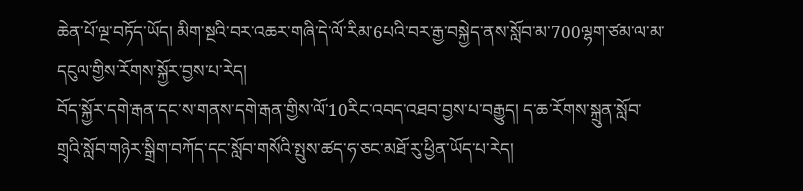ཆེན་པོ་ལྔ་བཏོད་ཡོད། མིག་སྔའི་བར་འཆར་གཞི་དེ་ལོ་རིམ་6པའི་བར་རྒྱ་བསྐྱེད་ནས་སློབ་མ་700ལྷག་ཙམ་ལ་མ་དངུལ་གྱིས་རོགས་སྐྱོར་བྱས་པ་རེད།
བོད་སྐྱོར་དགེ་རྒན་དང་ས་གནས་དགེ་རྒན་གྱིས་ལོ་10རིང་འབད་འཐབ་བྱས་པ་བརྒྱུད། ད་ཆ་རོགས་སྐྲུན་སློབ་གྲྭའི་སློབ་གཉེར་སྒྲིག་བཀོད་དང་སློབ་གསོའི་སྤུས་ཚད་ཧ་ཅང་མཐོ་རུ་ཕྱིན་ཡོད་པ་རེད།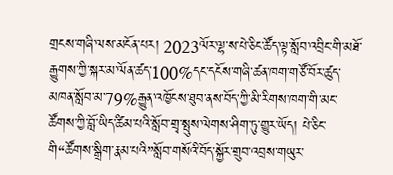གྲངས་གཞི་ལས་མངོན་པར། 2023ལོར་ལྷ་ས་པེ་ཅིང་ཚོད་ལྟ་སློབ་འབྲིང་གི་མཐོ་རྒྱུགས་ཀྱི་སྐར་མ་ལོན་ཚད་100%དང་དངོས་གཞི་ཚན་ཁག་གཙོ་བོར་ཚུད་མཁན་སློབ་མ་79%རྒྱུན་འཁྱོངས་ཐུབ་ནས་བོད་ཀྱི་མི་རིགས་ཁག་གི་མང་ཚོགས་ཀྱི་བློ་ཡིད་ཚིམ་པའི་སློབ་གྲྭ་སྤུས་ལེགས་ཤིག་ཏུ་གྱུར་ཡོད། པེ་ཅིང་གི“ཚོགས་སྒྲིག་རྣམ་པའི”སློབ་གསོའི་བོད་སྐྱོར་གྲུབ་འབྲས་གཡུར་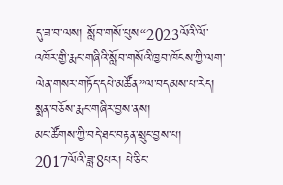དུ་ཟ་བ་ལས། སློབ་གསོ་པུས“2023ལོའི་ལོ་འཁོར་གྱི་རྨང་གཞིའི་སློབ་གསོའི་ཁྱབ་ཁོངས་ཀྱི་ལག་ལེན་གསར་གཏོད་དཔེ་མཚོན”ལ་བདམས་པ་རེད།
སྨན་བཅོས་རྨང་གཞིར་བྱས་ནས།
མང་ཚོགས་ཀྱི་བདེ་ཐང་བརྟན་སྲུང་བྱས་པ།
2017ལོའི་ཟླ་8པར། པེ་ཅིང་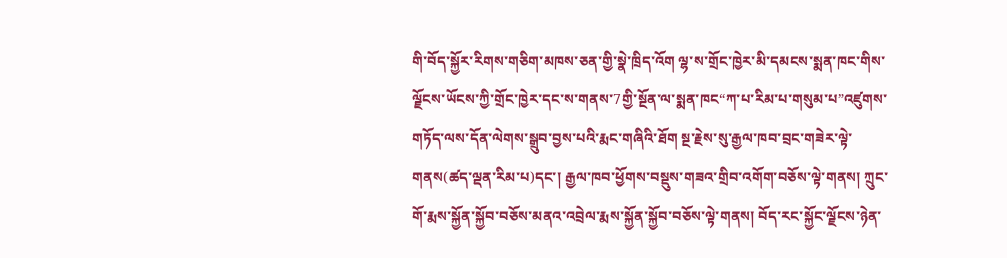གི་བོད་སྐྱོར་རིགས་གཅིག་མཁས་ཅན་གྱི་སྣེ་ཁྲིད་འོག ལྷ་ས་གྲོང་ཁྱེར་མི་དམངས་སྨན་ཁང་གིས་ལྗོངས་ཡོངས་ཀྱི་གྲོང་ཁྱེར་དང་ས་གནས་7གྱི་སྔོན་ལ་སྨན་ཁང“ཀ་པ་རིམ་པ་གསུམ་པ”འཛུགས་གཏོད་ལས་དོན་ལེགས་སྒྲུབ་བྱས་པའི་རྨང་གཞིའི་ཐོག སྔ་རྗེས་སུ་རྒྱལ་ཁབ་བྲང་གཟེར་ལྟེ་གནས(ཚད་ལྡན་རིམ་པ)དང་། རྒྱལ་ཁབ་ཕྱོགས་བསྡུས་གཟའ་གྲིབ་འགོག་བཅོས་ལྟེ་གནས། ཀྲུང་གོ་རྨས་སྐྱོན་སྐྱོབ་བཅོས་མནའ་འབྲེལ་རྨས་སྐྱོན་སྐྱོབ་བཅོས་ལྟེ་གནས། བོད་རང་སྐྱོང་ལྗོངས་ཉེན་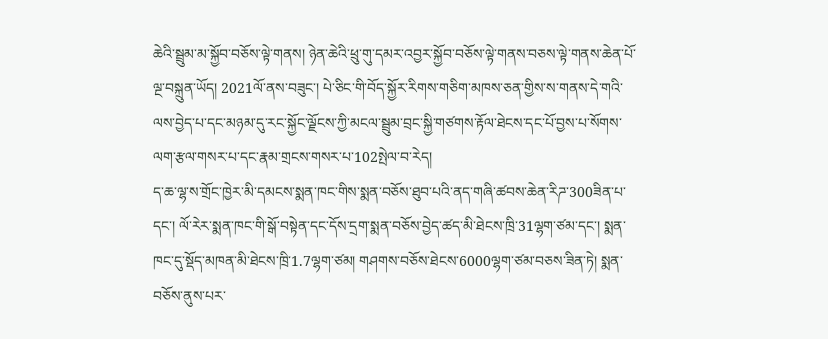ཆེའི་སྦྲུམ་མ་སྐྱོབ་བཅོས་ལྟེ་གནས། ཉེན་ཆེའི་ཕྲུ་གུ་དམར་འབྱར་སྐྱོབ་བཅོས་ལྟེ་གནས་བཅས་ལྟེ་གནས་ཆེན་པོ་ལྔ་བསྐྲུན་ཡོད། 2021ལོ་ནས་བཟུང་། པེ་ཅིང་གི་བོད་སྐྱོར་རིགས་གཅིག་མཁས་ཅན་གྱིས་ས་གནས་དེ་གའི་ལས་བྱེད་པ་དང་མཉམ་དུ་རང་སྐྱོང་ལྗོངས་ཀྱི་མངལ་སྦྲུམ་བྲང་སྐྱི་གཙགས་རྟོལ་ཐེངས་དང་པོ་བྱས་པ་སོགས་ལག་རྩལ་གསར་པ་དང་རྣམ་གྲངས་གསར་པ་102སྤེལ་བ་རེད།
ད་ཆ་ལྷ་ས་གྲོང་ཁྱེར་མི་དམངས་སྨན་ཁང་གིས་སྨན་བཅོས་ཐུབ་པའི་ནད་གཞི་ཚབས་ཆེན་རིཌ་300ཟིན་པ་དང་། ལོ་རེར་སྨན་ཁང་གི་སྒོ་བསྟེན་དང་དོས་དྲག་སྨན་བཅོས་བྱེད་ཚད་མི་ཐེངས་ཁྲི་31ལྷག་ཙམ་དང་། སྨན་ཁང་དུ་སྡོད་མཁན་མི་ཐེངས་ཁྲི་1.7ལྷག་ཙམ། གཤགས་བཅོས་ཐེངས་6000ལྷག་ཙམ་བཅས་ཟིན་ཏེ། སྨན་བཅོས་ནུས་པར་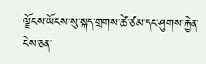ལྗོངས་ཡོངས་སུ་སྐད་གྲགས་ཚེ་ཙམ་དང་ཤུགས་རྐྱེན་ངེས་ཅན་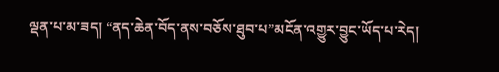ལྡན་པ་མ་ཟད། “ནད་ཆེན་བོད་ནས་བཅོས་ཐུབ་པ”མངོན་འགྱུར་བྱུང་ཡོད་པ་རེད།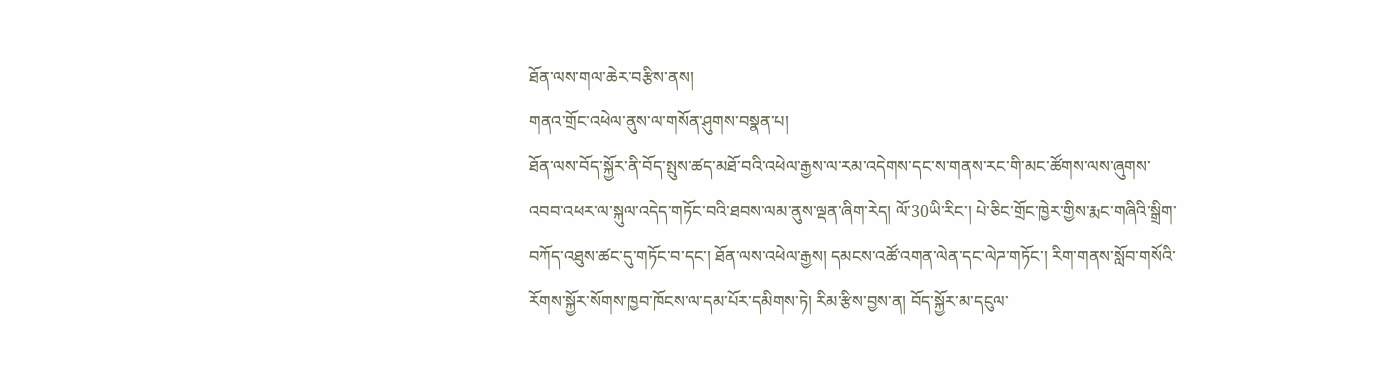ཐོན་ལས་གལ་ཆེར་བརྩིས་ནས།
གནའ་གྲོང་འཕེལ་ནུས་ལ་གསོན་ཤུགས་བསྣན་པ།
ཐོན་ལས་བོད་སྐྱོར་ནི་བོད་སྤུས་ཚད་མཐོ་བའི་འཕེལ་རྒྱས་ལ་རམ་འདེགས་དང་ས་གནས་རང་གི་མང་ཚོགས་ལས་ཞུགས་འབབ་འཕར་ལ་སྐུལ་འདེད་གཏོང་བའི་ཐབས་ལམ་ནུས་ལྡན་ཞིག་རེད། ལོ་30ཡི་རིང་། པེ་ཅིང་གྲོང་ཁྱེར་གྱིས་རྨང་གཞིའི་སྒྲིག་བཀོད་འཐུས་ཚང་དུ་གཏོང་བ་དང་། ཐོན་ལས་འཕེལ་རྒྱས། དམངས་འཚོ་འགན་ལེན་དང་ལེཌ་གཏོང་། རིག་གནས་སློབ་གསོའི་རོགས་སྐྱོར་སོགས་ཁྱབ་ཁོངས་ལ་དམ་པོར་དམིགས་ཏེ། རིམ་རྩིས་བྱས་ན། བོད་སྐྱོར་མ་དངུལ་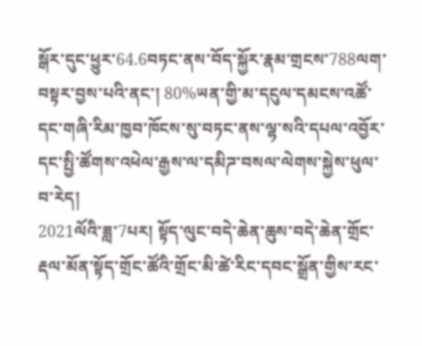སྒོར་དུང་ཕྱུར་64.6བཏང་ནས་བོད་སྐྱོར་རྣམ་གྲངས་788ལག་བསྟར་བྱས་པའི་ནང་། 80%ཡན་གྱི་མ་དངུལ་དམངས་འཚོ་དང་གཞི་རིམ་ཁྱབ་ཁོངས་སུ་བཏང་ནས་ལྷ་སའི་དཔལ་འབྱོར་དང་སྤྱི་ཚོགས་འཕེལ་རྒྱས་ལ་དམིཌ་བསལ་ལེགས་སྐྱེས་ཕུལ་བ་རེད།
2021ལོའི་ཟླ་7པར། སྟོད་ལུང་བདེ་ཆེན་ཆུས་བདེ་ཆེན་གྲོང་རྡལ་མོན་སྟོད་གྲོང་ཚོའི་གྲོང་མི་ཚེ་རིང་དབང་སྒྲོན་གྱིས་རང་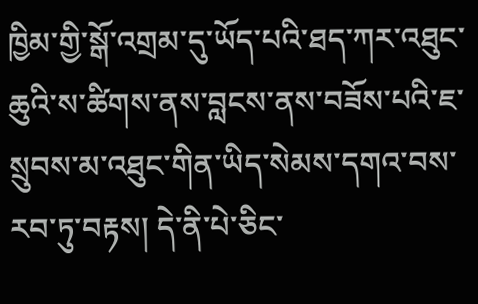ཁྱིམ་གྱི་སྒོ་འགྲམ་དུ་ཡོད་པའི་ཐད་ཀར་འཐུང་ཆུའི་ས་ཚིགས་ནས་བླངས་ནས་བཟོས་པའི་ཇ་སྲུབས་མ་འཐུང་གིན་ཡིད་སེམས་དགའ་བས་རབ་ཏུ་བརྟས། དེ་ནི་པེ་ཅིང་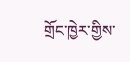གྲོང་ཁྱེར་གྱིས་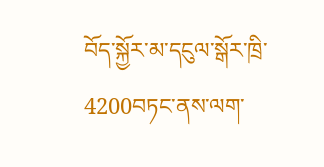བོད་སྐྱོར་མ་དངུལ་སྒོར་ཁྲི་4200བཏང་ནས་ལག་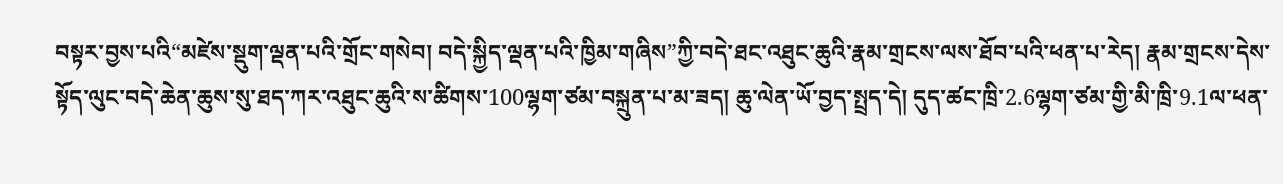བསྟར་བྱས་པའི“མཛེས་སྡུག་ལྡན་པའི་གྲོང་གསེབ། བདེ་སྐྱིད་ལྡན་པའི་ཁྱིམ་གཞིས”ཀྱི་བདེ་ཐང་འཐུང་ཆུའི་རྣམ་གྲངས་ལས་ཐོབ་པའི་ཕན་པ་རེད། རྣམ་གྲངས་དེས་སྟོད་ལུང་བདེ་ཆེན་ཆུས་སུ་ཐད་ཀར་འཐུང་ཆུའི་ས་ཚིགས་100ལྷག་ཙམ་བསྐྲུན་པ་མ་ཟད། ཆུ་ལེན་ཡོ་བྱད་སྤྲད་དེ། དུད་ཚང་ཁྲི་2.6ལྷག་ཙམ་གྱི་མི་ཁྲི་9.1ལ་ཕན་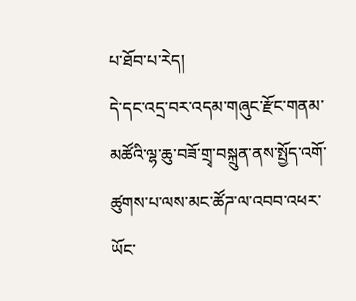པ་ཐོབ་པ་རེད།
དེ་དང་འདྲ་བར་འདམ་གཞུང་རྫོང་གནམ་མཚོའི་ལྷ་ཆུ་བཟོ་གྲྭ་བསྐྲུན་ནས་སྤྱོད་འགོ་ཚུགས་པ་ལས་མང་ཚོཌ་ལ་འབབ་འཕར་ཡོང་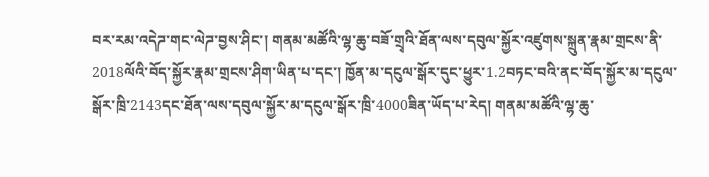བར་རམ་འདེཌ་གང་ལེཌ་བྱས་ཤིང་། གནམ་མཚོའི་ལྷ་ཆུ་བཟོ་གྲྭའི་ཐོན་ལས་དབུལ་སྐྱོར་འཛུགས་སྐྲུན་རྣམ་གྲངས་ནི་2018ལོའི་བོད་སྐྱོར་རྣམ་གྲངས་ཤིག་ཡིན་པ་དང་། ཁྱོན་མ་དངུལ་སྒོར་དུང་ཕྱུར་1.2བཏང་བའི་ནང་བོད་སྐྱོར་མ་དངུལ་སྒོར་ཁྲི་2143དང་ཐོན་ལས་དབུལ་སྐྱོར་མ་དངུལ་སྒོར་ཁྲི་4000ཟིན་ཡོད་པ་རེད། གནམ་མཚོའི་ལྷ་ཆུ་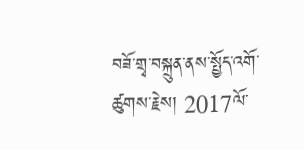བཟོ་གྲྭ་བསྐྲུན་ནས་སྤྱོད་འགོ་ཚུགས་རྗེས། 2017ལོ་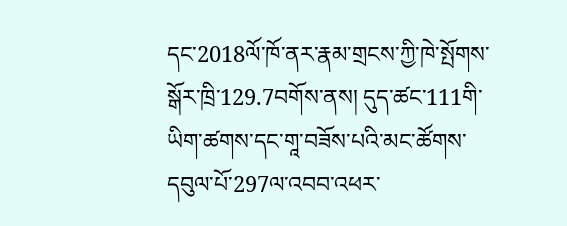དང་2018ལོ་ཁོ་ནར་རྣམ་གྲངས་ཀྱི་ཁེ་སྤོགས་སྒོར་ཁྲི་129.7བགོས་ནས། དུད་ཚང་111གི་ཡིག་ཚགས་དང་གཱ་བཟོས་པའི་མང་ཚོགས་དབུལ་པོ་297ལ་འབབ་འཕར་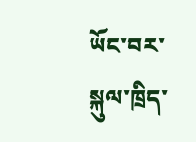ཡོང་བར་སྐུལ་ཁྲིད་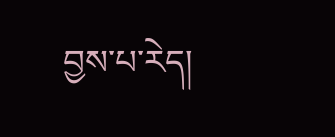བྱས་པ་རེད།